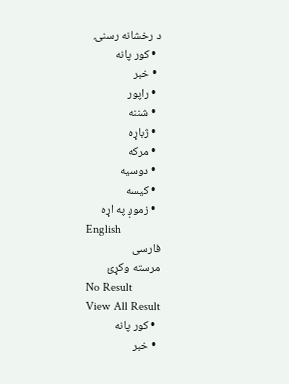د رخشانه رسنۍ
  • کور پانه
  • خبر
  • راپور
  • شننه
  • ژباړه
  • مرکه
  • دوسیه
  • کیسه
  • زموږ په اړه
English
فارسی
مرسته وکړئ
No Result
View All Result
  • کور پانه
  • خبر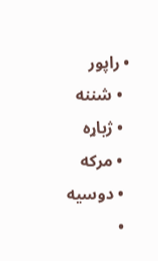• راپور
  • شننه
  • ژباړه
  • مرکه
  • دوسیه
  •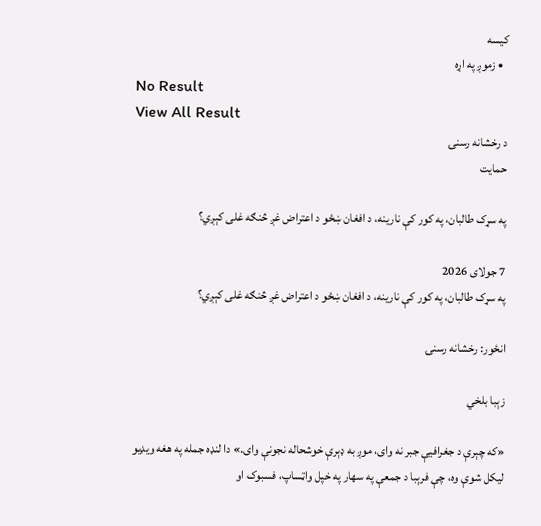کیسه
  • زموږ په اړه
No Result
View All Result
د رخشانه رسنۍ
حمایت

په سړک طالبان، په کور کې نارینه، د افغان ښځو د اعتراض غږ څنګه غلی کېږي؟

7 جولای 2026
په سړک طالبان، په کور کې نارینه، د افغان ښځو د اعتراض غږ څنګه غلی کېږي؟

انځور: رخشانه رسنۍ

زېبا بلخي

«که چېرې د جغرافیې جبر نه وای، موږ به ډېرې خوشحاله نجونې وای.» دا لنډه جمله په هغه ویډیو لیکل شوې وه، چې فرېبا د جمعې په سهار په خپل واټساپ، فسبوک او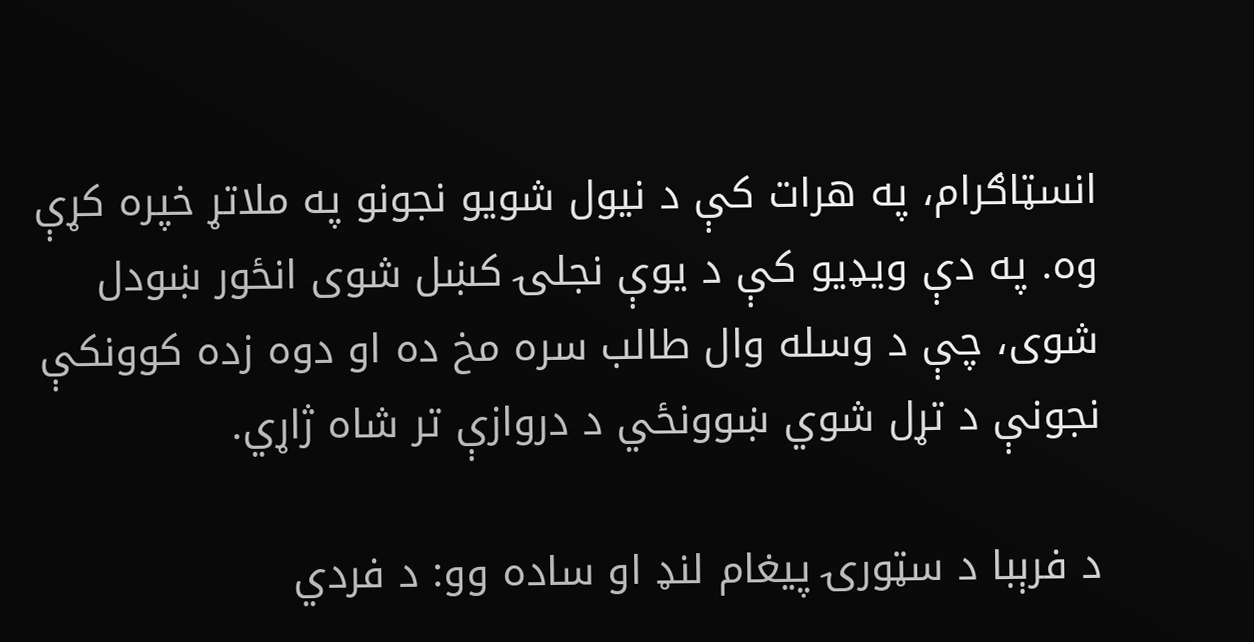انسټاګرام، په هرات کې د نیول شویو نجونو په ملاتړ خپره کړې وه. په دې ویډیو کې د یوې نجلۍ کښل شوی انځور ښودل شوی، چې د وسله وال طالب سره مخ ده او دوه زده کوونکې نجونې د تړل شوي ښوونځي د دروازې تر شاه ژاړي.

د فرېبا د سټورۍ پیغام لنډ او ساده وو: د فردي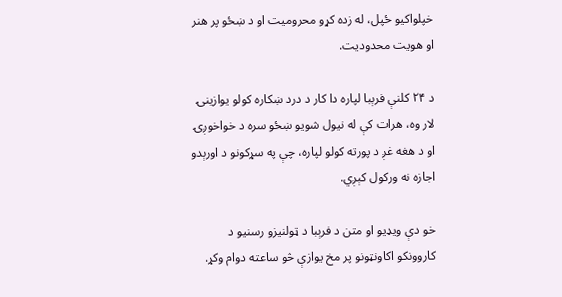خپلواکیو ځپل، له زده کړو محرومیت او د ښځو پر هنر او هویت محدودیت.

د ۲۴ کلنې فرېبا لپاره دا کار د درد ښکاره کولو یوازینۍ لار وه، هرات کې له نیول شویو ښځو سره د خواخوږۍ او د هغه غږ د پورته کولو لپاره، چې په سړکونو د اورېدو اجازه نه ورکول کېږي.

خو دې ویډیو او متن د فرېبا د ټولنیزو رسنیو د کاروونکو اکاونټونو پر مخ یوازې څو ساعته دوام وکړ.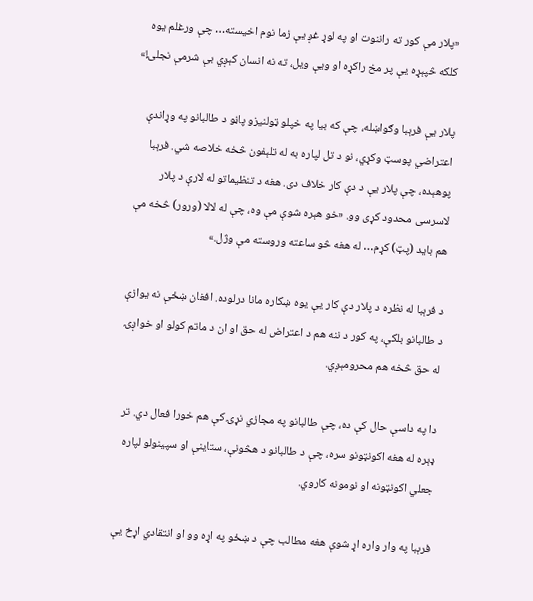«پلار مې کور ته راننوت او په لوړ غږ یې زما نوم اخیسته… چې ورغلم یوه کلکه څپېړه یې پر مخ راکړه او ویې ویل، ته نه انسان کېږي بې شرمې نجلۍ!»

پلار یې فرېبا وګواښله، چې که بیا په خپلو ټولنیزو پاڼو د طالبانو په وړاندې اعتراضي پوسټ وکړي، نو د تل لپاره به له تلېفون څخه خلاصه شي. فرېبا پوهېده، چې پلار یې د دې کار خلاف دی. هغه د تنظیماتو له لارې د پلار لاسرسی محدود کړی وو. «خو هېره شوې مې وه، چې له لالا (ورور) څخه مې هم باید (پټ) کړم… له هغه څو ساعته وروسته مې وژل.»

د فرېبا له نظره د پلار دې کار یې یوه ښکاره مانا درلوده. افغان ښځې نه یوازې د طالبانو بلکې، په کور د ننه هم د اعتراض له حق او ان د ماتم کولو او خواږۍ له حق څخه هم محرومېږي.

دا په داسې حال کې ده، چې طالبانو په مجازي نړۍ کې هم خورا فعال دي. تر ډېره له هغه اکونټونو سره، چې د طالبانو د هڅونې، ستاینې او سپینولو لپاره جعلي اکونټونه او نومونه کاروي.

فرېبا په وار واره اړ شوې هغه مطالب چې د ښځو په اړه وو او انتقادي اړخ یې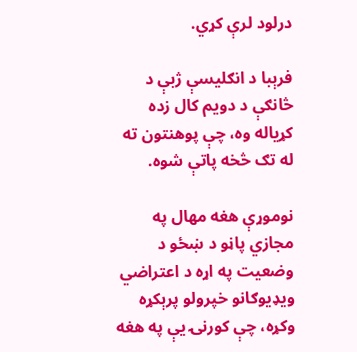درلود لرې کړي.

فرېبا د انګلیسې ژبې د څانګې د دویم کال زده کړیاله وه، چې پوهنتون ته له تګ څخه پاتې شوه.

نوموړې هغه مهال په مجازي پاڼو د ښځو د وضعیت په اړه د اعتراضي ویډیوګانو خپرولو پرېکړه وکړه، چې کورنۍ یې په هغه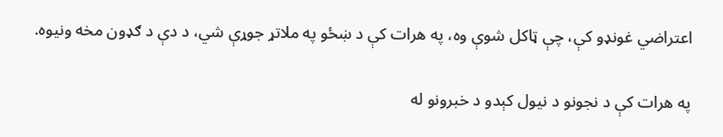اعتراضي غونډو کې، چې ټاکل شوې وه، په هرات کې د ښځو په ملاتړ جوړې شي، د دې د ګډون مخه ونیوه.

په هرات کې د نجونو د نیول کېدو د خبرونو له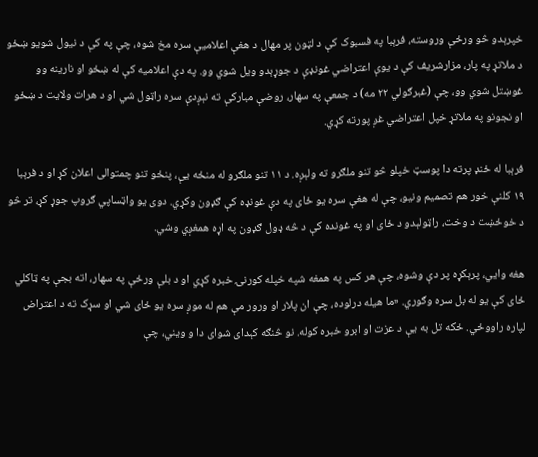خپرېدو څو ورځې وروسته، فرېبا په فسبوک کې د لټون پر مهال د هغې اعلامیې سره مخ شوه، چې په کې د نیول شویو ښځو د ملاتړ په پار، مزارشریف کې د یوې اعتراضي غونډې د جوړېدو ویل شوي وو. په دې اعلامیه کې له ښځو او نارینه وو غوښتل شوي وو، چې (غبرګولي ۲۲ مه) د جمعې په سهار، روضې مبارکې ته نېږدې سره راټول شي او د هرات ولایت د ښځو او نجونو په ملاتړ خپل اعتراضي غږ پورته کړي.

فرېبا له ځنډ پرته دا پوسټ خپلو څو تنو ملګرو ته ولېږه. د ۱۱ تنو ملګرو له منځه یې، پنځو تنو چمتوالی اعلان کړ او د فرېبا ۱۹ کلنې خور هم تصمیم ونیو، چې له هغې سره یو ځای په دې غونډه کې ګډون وکړي. دوی یو واټساپي ګروپ جوړ کړ، تر څو د خوځښت د وخت، راټولېدو د ځای او په غونده کې د څه ډول ګډون په اړه همغږي وشي.

هغه وايي، پرېکړه پر دې وشوه، چې هر کس په همغه شپه خپله کورنۍ خبره کړي او د بلې ورځې په سهار، اته بجې په ټاکلي ځای کې یو له بل سره وګوري. «ما هیله درلوده، چې ان پلار او ورور مې هم له موږ سره یو ځای شي او سړک ته د اعتراض لپاره راووځي. ځکه تل به یې د عزت او ابرو خبره کوله. نو څنګه کېدای شوای دا و ویني، چې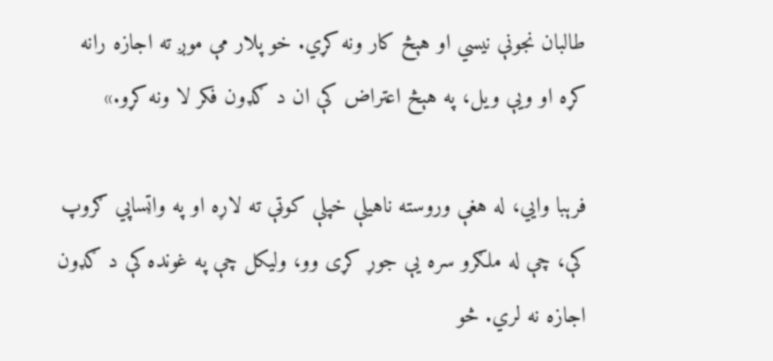طالبان نجونې نیسي او هېڅ کار ونه کړي. خو پلار مې موږ ته اجازه رانه کړه او ویې ویل، په هېڅ اعتراض کې ان د ګډون فکر لا ونه کړو.»

فرېبا وايي، له هغې وروسته ناهیلې خپلې کوټې ته لاړه او په واټساپي ګروپ کې، چې له ملګرو سره یې جوړ کړی وو، ولیکل چې په غونده کې د ګډون اجازه نه لري. څو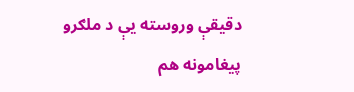دقیقې وروسته یې د ملګرو پیغامونه هم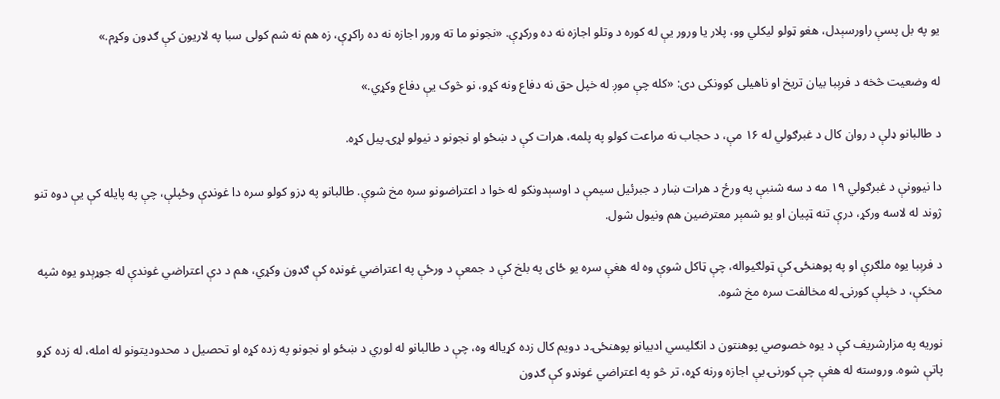یو په بل پسې راورسېدل، هغو ټولو لیکلي وو، پلار یا ورور یې له کوره د وتلو اجازه نه ده ورکړې. «نجونو ما ته ورور اجازه نه ده راکړې، زه هم نه شم کولی سبا په لاریون کې ګډون وکړم.»

له وضعیت څخه د فرېبا بیان تریخ او ناهیلی کوونکی دی: «کله چې موږ له خپل حق نه دفاع ونه کړو، نو څوک یې دفاع وکړي.»

د طالبانو ډلې د روان کال د غبرګولي له ۱۶ مې، د حجاب نه مراعت کولو په پلمه، هرات کې د ښځو او نجونو د نیولو لړۍ پیل کړه.

دا نیوونې د غبرګولي ۱۹ مه د سه شنبې په ورځ د هرات ښار د جبرئیل سیمې د اوسېدونکو له خوا د اعتراضونو سره مخ شوې. طالبانو په ډزو کولو سره دا غونډې وځپلې، چې په پایله کې یې دوه تنو ژوند له لاسه ورکړ، درې تنه ټپیان او یو شمېر معترضین هم ونیول شول.

د فرېبا یوه ملګرې او په پوهنځۍ کې ټولګیواله، چې ټاکل شوې وه له هغې سره یو ځای په بلخ کې د جمعې د ورځې په اعتراضي غونډه کې ګډون وکړي، هم د دې اعتراضي غوندې له جوړېدو یوه شپه مخکې، د خپلې کورنۍ له مخالفت سره مخ شوه.

نوریه په مزارشریف کې د یوه خصوصي پوهنتون د انګلیسي ادبیانو پوهنځۍ د دویم کال زده کړیاله وه، چې د طالبانو له لوري د ښځو او نجونو په زده کړه او تحصیل د محدودیتونو له امله، له زده کړو پاتې شوه. وروسته له هغې چې کورنۍ یې اجازه ورنه کړه، تر څو په اعتراضي غونډو کې ګډون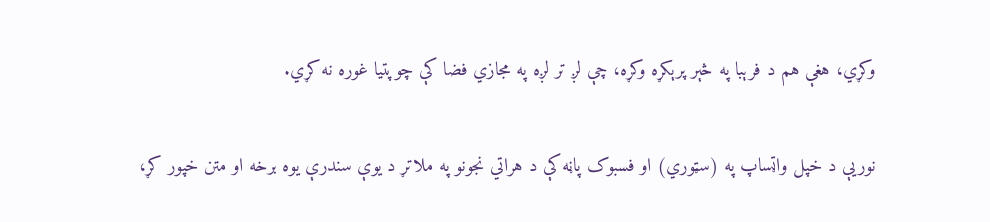وکړي، هغې هم د فرېبا په څېر پرېکړه وکړه، چې لږ تر لږه په مجازي فضا کې چوپتیا غوره نه کړي.

نوریې د خپل واټساپ په (سټوري) او فسبوک پاڼه کې د هراتي نجونو په ملاتړ د یوې سندرې یوه برخه او متن خپور کړ،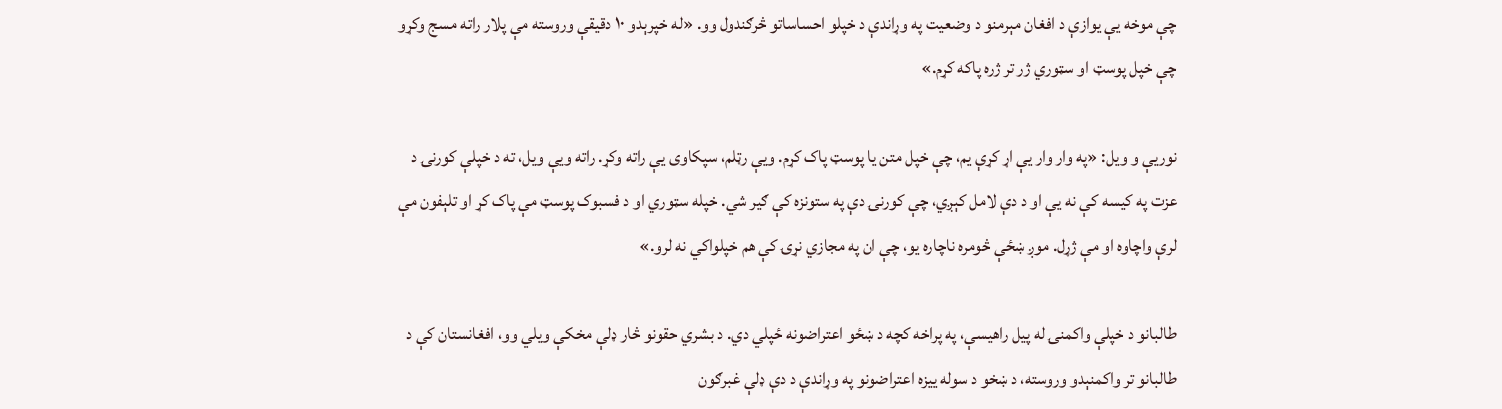چې موخه یې یوازې د افغان مېرمنو د وضعیت په وړاندې د خپلو احساساتو څرګندول وو. «له خپرېدو ۱۰ دقیقې وروسته مې پلار راته مسج وکړو چې خپل پوسټ او سټوري ژر تر ژره پاکه کړم.»

نوریې و ویل: «په وار وار یې اړ کړې یم، چې خپل متن یا پوسټ پاک کړم. ویې رټلم، سپکاوی یې راته وکړ. راته ویې ویل، ته د خپلې کورنۍ د عزت په کیسه کې نه یې او د دې لامل کېږي، چې کورنۍ دې په ستونزه کې ګیر شي. خپله سټوري او د فسبوک پوسټ مې پاک کړ او تلېفون مې لرې واچاوه او مې ژړل. موږ ښځې څومره ناچاره یو، چې ان په مجازي نړۍ کې هم خپلواکي نه لرو.»

طالبانو د خپلې واکمنۍ له پیل راهیسې، په پراخه کچه د ښځو اعتراضونه ځپلي دي. د بشري حقونو څار ډلې مخکې ویلي وو، افغانستان کې د طالبانو تر واکمنېدو وروسته، د ښخو د سوله ییزه اعتراضونو په وړاندې د دې ډلې غبرګون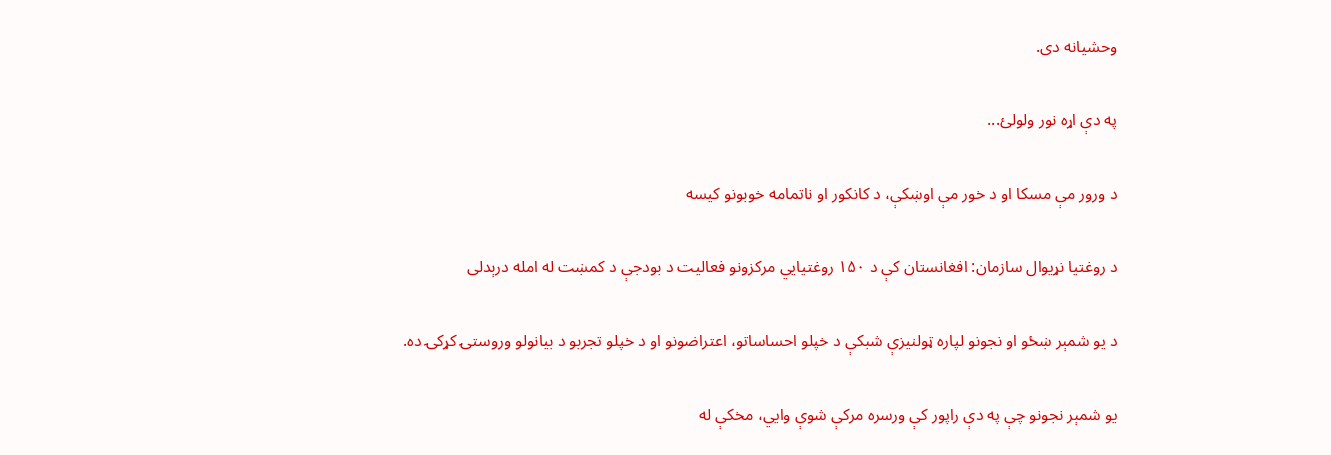وحشیانه دی.

په دې اړه نور ولولئ...

د ورور مې مسکا او د خور مې اوښکې، د کانکور او ناتمامه خوبونو کیسه

د روغتیا نړیوال سازمان: افغانستان کې د ۱۵۰ روغتیايي مرکزونو فعالیت د بودجې د کمښت له امله درېدلی

د یو شمېر ښځو او نجونو لپاره ټولنیزې شبکې د خپلو احساساتو، اعتراضونو او د خپلو تجربو د بیانولو وروستۍ کړکۍ ده.

یو شمېر نجونو چې په دې راپور کې ورسره مرکې شوې وايي، مخکې له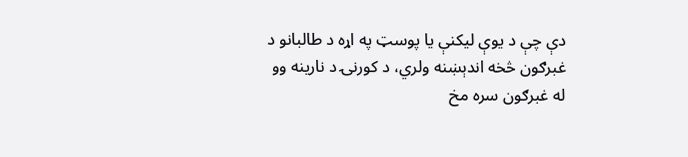دې چې د یوې لیکنې یا پوسټ په اړه د طالبانو د غبرګون څخه اندېښنه ولري، د کورنۍ د نارینه وو له غبرګون سره مخ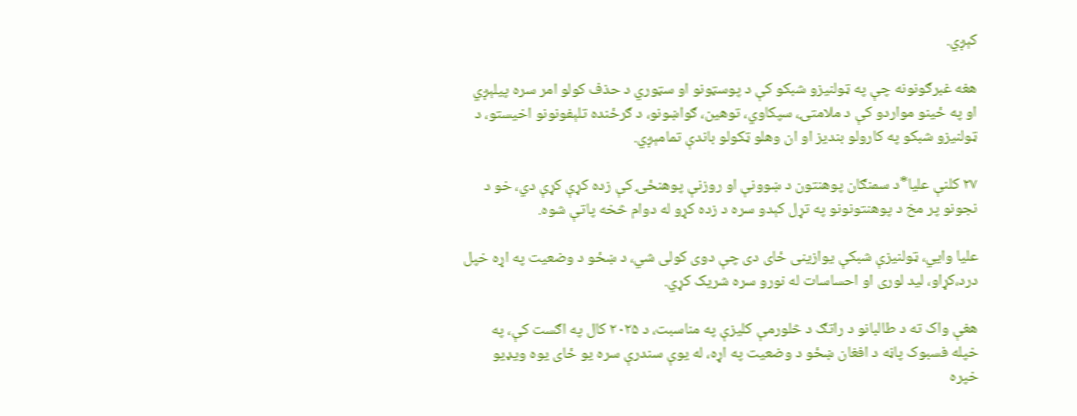کېږي.

هغه غبرګونونه چې په ټولنیزو شبکو کې د پوسټونو او سټوري د حذف کولو امر سره پیلېږي او په ځینو مواردو کې د ملامتۍ، سپکاوي، توهین، ګواښونو، د ګرځنده تلېفونونو اخیستو، د ټولنیزو شبکو په کارولو بندیز او ان وهلو ټکولو باندې تمامېږي.

۲۷ کلنې علیا*د سمنګان پوهنتون د ښوونې او روزنې پوهنځۍ کې زده کړې کړې دي، خو د نجونو پر مخ د پوهنتونونو په تړل کېدو سره د زده کړو له دوام څخه پاتې شوه.

علیا وايي، ټولنیزې شبکې یوازینی ځای دی چې دوی کولی شي، د ښځو د وضعیت په اړه خپل درد،کړاو، لید لوری او احساسات له نورو سره شریک کړي.

هغې واک ته د طالبانو د راتګ د څلورمې کلیزې په مناسبت، د ۲۰۲۵ کال په اګست کې، په خپله فسبوک پاڼه د افغان ښځو د وضعیت په اړه، له یوې سندرې سره یو ځای یوه ویډیو خپره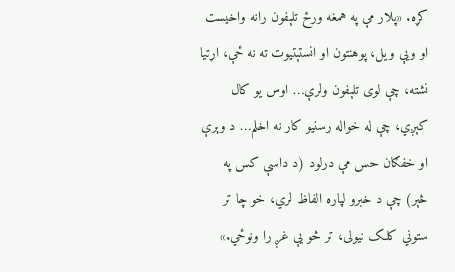کړه. «پلار مې په همغه ورځ تلېفون رانه واخیست او ویې ویل، پوهنتون او انستېتیوت ته نه ځې، اړتیا نشته، چې لوی تلېفون ولرې… اوس یو کال کېږي، چې له خواله رسنیو کار نه اخلم… د وېرې او خفګان حس مې درلود (د داسې کس په څېر) چې د خبرو لپاره الفاظ لري، خو چا تر ستوني کلک نیولی، تر څو یې غږ را ونوځي.»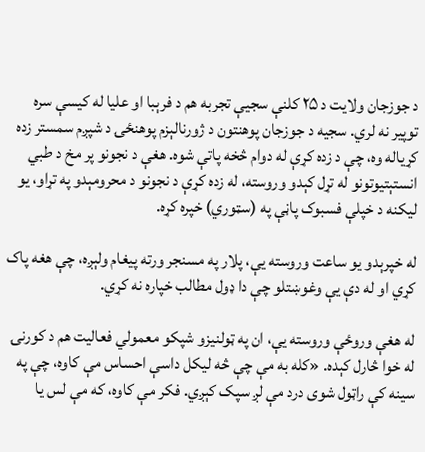د جوزجان ولایت د ۲۵ کلنې سجیې تجربه هم د فرېبا او علیا له کیسې سره توپیر نه لري. سجیه د جوزجان پوهنتون د ژورنالېزم پوهنځۍ د شپږم سمستر زده کړیاله وه، چې د زده کړې له دوام څخه پاتې شوه. هغې د نجونو پر مخ د طبي انستېتیوتونو له تړل کېدو وروسته، له زده کړې د نجونو د محرومېدو په تړاو، یو لیکنه د خپلې فسبوک پاڼې په (سټوري) خپره کړه.

له خپرېدو یو ساعت وروسته یې، پلار په مسنجر ورته پیغام ولېږه، چې هغه پاک کړي او له دې یې وغوښتلو چې دا ډول مطالب خپاره نه کړي.

له هغې وروځې وروسته یې، ان په ټولنیزو شپکو معمولي فعالیت هم د کورنۍ له خوا څارل کېده. «کله به مې چې څه لیکل داسې احساس مې کاوه، چې په سینه کې راټول شوی درد مې لږ سپک کېږي. فکر مې کاوه، که مې لس یا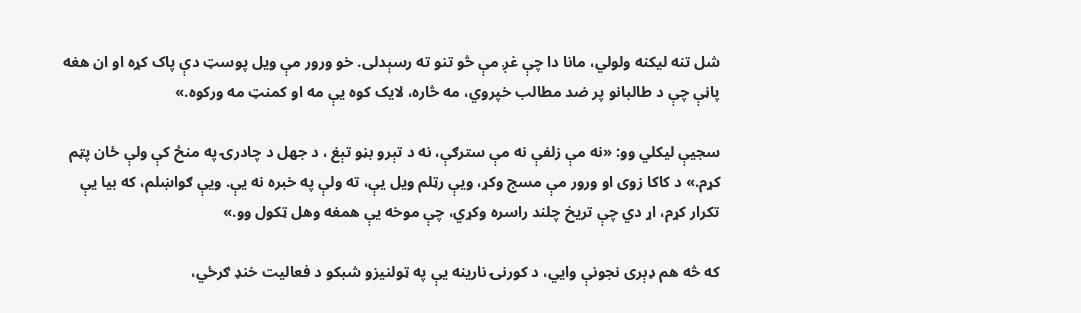شل تنه لیکنه ولولي، مانا دا چې غږ مې څو تنو ته رسېدلی. خو ورور مې ویل پوسټ دې پاک کړه او ان هغه پاڼې چې د طالبانو پر ضد مطالب خپروي، مه څاره، لایک کوه یې مه او کمنټ مه ورکوه.»

سجیې لیکلي وو: «نه مې زلفې نه مې سترګې، نه د تېرو بڼو تېغ ، د جهل د چادرۍ په منځ کې ولې ځان پټم کړم.» د کاکا زوی او ورور مې مسج وکړ، ویې رټلم ویل یې، ته ولې په خبره نه یې. ویې ګواښلم، که بیا یې تکرار کړم، اړ دي چې تریخ چلند راسره وکړي، چې موخه یې همغه وهل ټکول وو.»

که څه هم ډېری نجونې وايي، د کورنۍ نارینه یې په ټولنیزو شبکو د فعالیت خنډ ګرځي،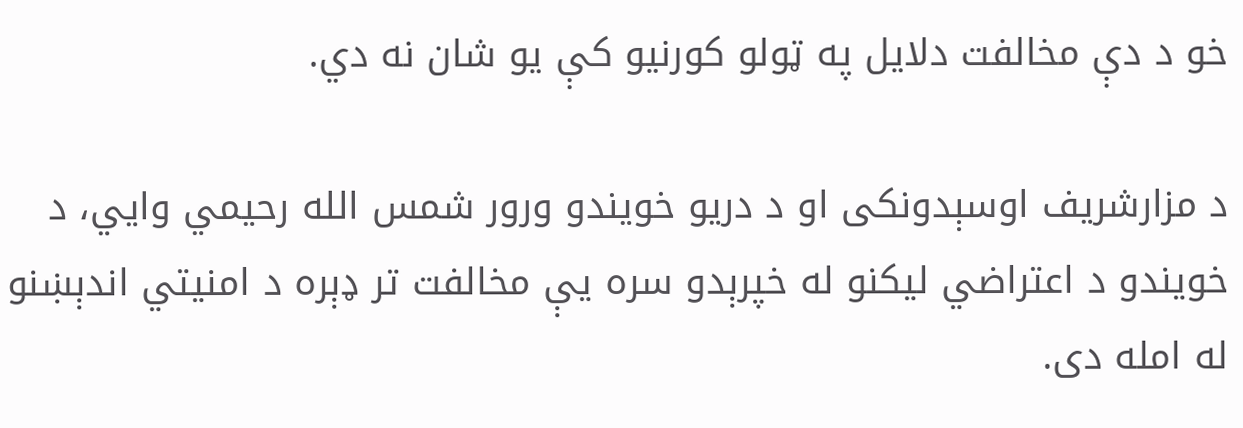خو د دې مخالفت دلایل په ټولو کورنیو کې یو شان نه دي.

د مزارشریف اوسېدونکی او د دریو خویندو ورور شمس الله رحیمي وايي، د خویندو د اعتراضي لیکنو له خپرېدو سره یې مخالفت تر ډېره د امنیتي اندېښنو له امله دی.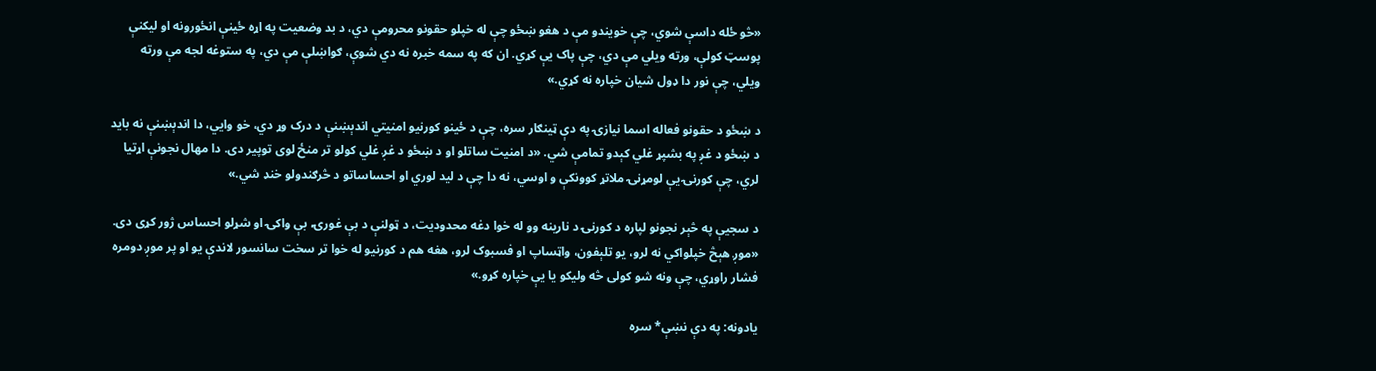«څو ځله داسې شوي، چې خویندو مې د هغو ښځو چې له خپلو حقونو محرومې دي، د بد وضعیت په اړه ځینې انځورونه او لیکنې پوسټ کولې، ورته ویلي مې دي، چې پاک یې کړي. ان که په سمه خبره نه دي شوې، ګواښلې مې دي، په ستوغه لجه مې ورته ویلي، چې نور دا ډول شیان خپاره نه کړي.»

د ښځو د حقونو فعاله اسما نیازۍ په دې ټینګار سره، چې د ځینو کورنیو امنیتي اندېښنې د درک وړ دي، خو وايي، دا اندېښنې نه باید د ښځو د غږ په بشپړ غلي کېدو تمامې شي. «د امنیت ساتلو او د ښځو د غږ غلي کولو تر منځ لوی توپیر دی. دا مهال نجونې اړتیا لري، چې کورنۍ یې لومړنۍ ملاتړ کوونکې و اوسي، نه دا چې د لید لوري او احساساتو د څرګندولو خنډ شي.»

د سجیې په څېر نجونو لپاره د کورنۍ د نارینه وو له خوا دغه محدودیت، د ټولنې د بې غورۍ، بې واکۍ او شړلو احساس ژور کړی دی. «موږ هېڅ خپلواکي نه لرو، یو تلېفون، واټساپ او فسبوک لرو، هغه هم د کورنیو له خوا تر سخت سانسور لاندې یو او پر موږ دومره فشار راوړي، چې ونه شو کولی څه ولیکو یا یې خپاره کړو.»

یادونه: په دې نښې* سره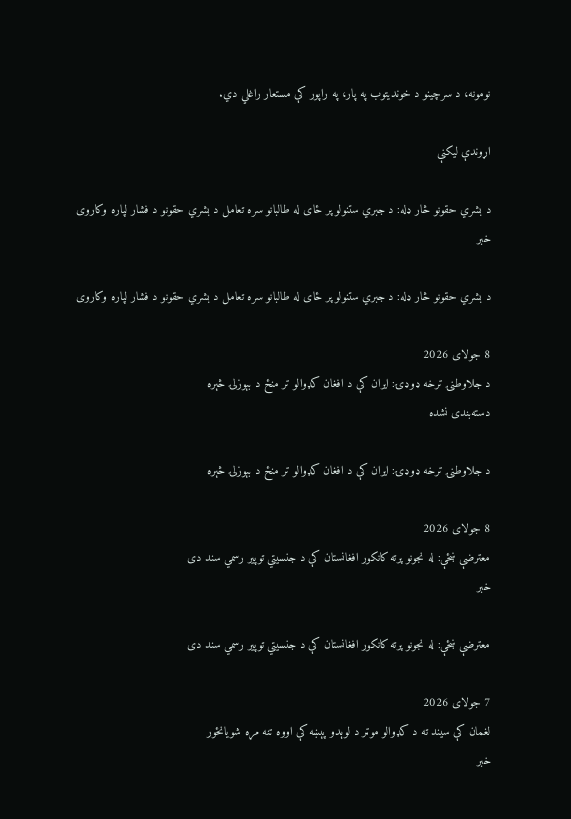نومونه، د سرچینو د خوندیتوب په پار، په راپور کې مستعار راغلي دي.

اړوندې لیکنې

د بشري حقونو څار ډله: د جبري ستنولو پر ځای له طالبانو سره تعامل د بشري حقونو د فشار لپاره وکاروی
خبر

د بشري حقونو څار ډله: د جبري ستنولو پر ځای له طالبانو سره تعامل د بشري حقونو د فشار لپاره وکاروی

8 جولای 2026
د جلاوطنۍ ترخه ډوډۍ: ایران کې د افغان کډوالو تر منځ د بېوزلۍ څېره
دسته‌بندی نشده

د جلاوطنۍ ترخه ډوډۍ: ایران کې د افغان کډوالو تر منځ د بېوزلۍ څېره

8 جولای 2026
معترضې ښځې: له نجونو پرته کانکور افغانستان کې د جنسیتي توپیر رسمي سند دی
خبر

معترضې ښځې: له نجونو پرته کانکور افغانستان کې د جنسیتي توپیر رسمي سند دی

7 جولای 2026
لغمان کې سیند ته د کډوالو موټر د لوېدو پېښه کې اووه تنه مړه شويانځور
خبر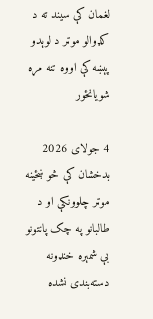لغمان کې سیند ته د کډوالو موټر د لوېدو پېښه کې اووه تنه مړه شويانځور

4 جولای 2026
بدخشان کې څو ښځینه موټر چلوونکې او د طالبانو په چک پانتونو بې شمېره خنډونه
دسته‌بندی نشده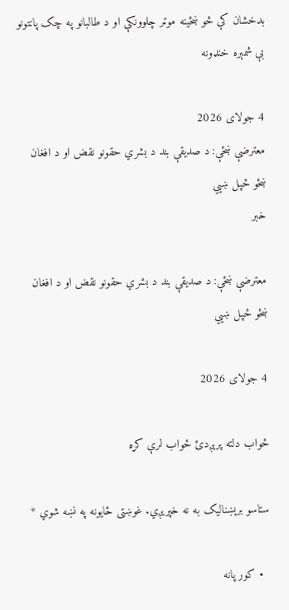بدخشان کې څو ښځینه موټر چلوونکې او د طالبانو په چک پانتونو بې شمېره خنډونه

4 جولای 2026
معترضې ښځې: د صدیقې بند د بشري حقونو نقض او د افغان ښځو ځپل ښيي
خبر

معترضې ښځې: د صدیقې بند د بشري حقونو نقض او د افغان ښځو ځپل ښيي

4 جولای 2026

ځواب دلته پرېږدئ ځواب لرې کړه

ستاسو برېښناليک به نه خپريږي. غوښتى ځایونه په نښه شوي *

  • کور پانه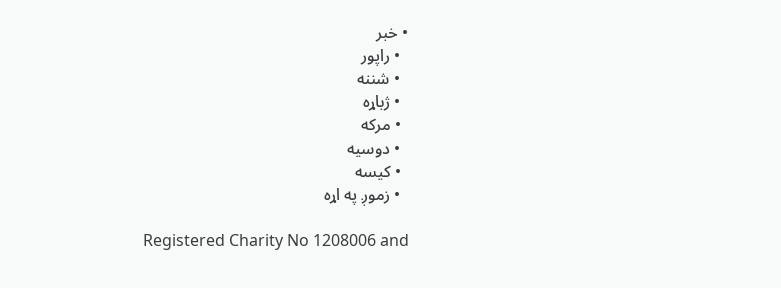• خبر
  • راپور
  • شننه
  • ژباړه
  • مرکه
  • دوسیه
  • کیسه
  • زموږ په اړه

Registered Charity No 1208006 and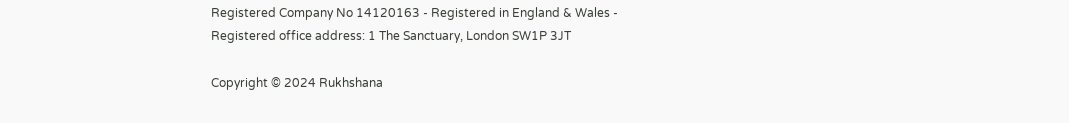Registered Company No 14120163 - Registered in England & Wales - Registered office address: 1 The Sanctuary, London SW1P 3JT

Copyright © 2024 Rukhshana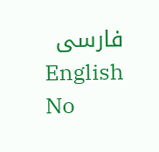فارسی English
No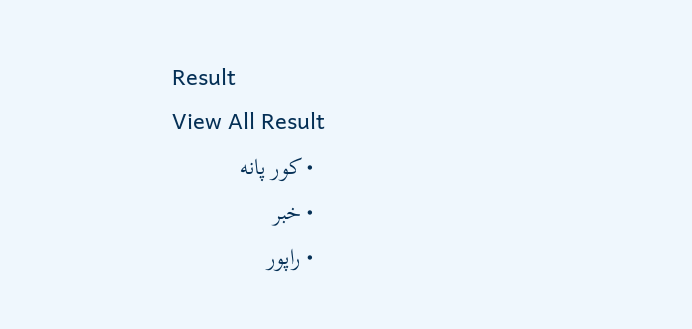Result
View All Result
  • کور پانه
  • خبر
  • راپور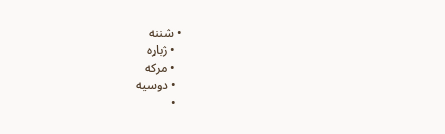• شننه
  • ژباړه
  • مرکه
  • دوسیه
  •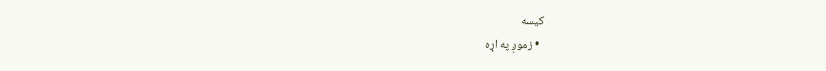کیسه
  • زموږ په اړه